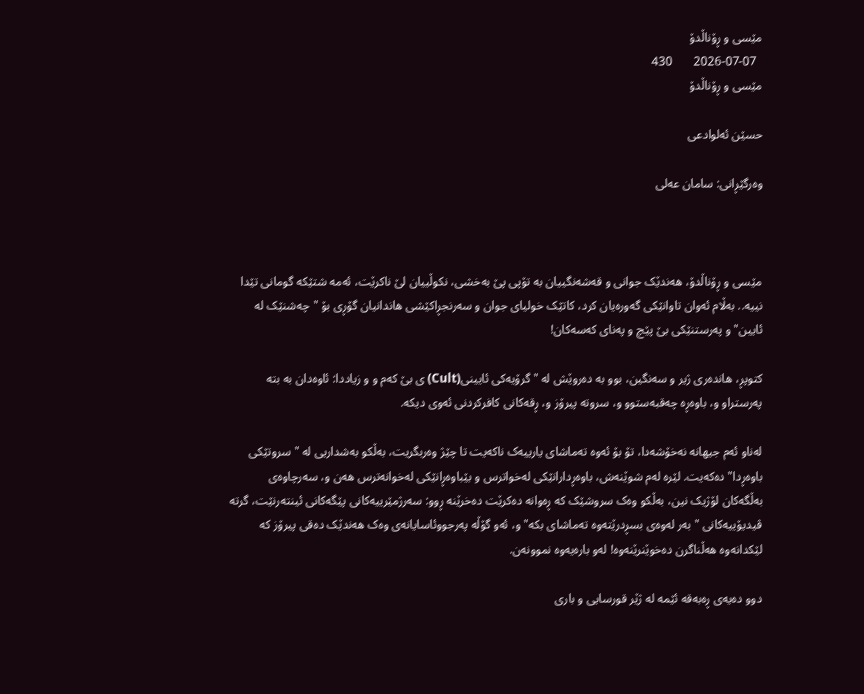مێسی و ڕۆناڵدۆ
  2026-07-07       430
مێسی و ڕۆناڵدۆ

حسێن ئەلوادعی

وەرگێڕانی: سامان عەلی



مێسی و ڕۆناڵدۆ، هەندێک جوانی و قەشەنگییان بە تۆپی پێ بەخشی، نکوڵییان لێ ناکرێت، ئەمە شتێکە گومانی تێدا نییە.. بەڵام ئەوان تاوانێکی گەورەیان کرد، کاتێک خولیای جوان و سەرنجڕاکێشی هاندانیان گۆڕی بۆ "چەشنێک لە ئایین" و پەرستنێکی بێ پێچ و پەنای کەسەکان!

کتوپڕ، هاندەری ژیر و سەنگین، بوو بە دەروێش لە "گرۆیەکی ئایینی(Cult) ی بێ کەم و و زیاددا: ئاوەدان بە بتە پەرستراو و، باوەڕە چەقبەستوو و، سروتە پیرۆز و، ڕقەکانی کافرکردنی ئەوی دیکە.

لەناو ئەم جیهانە نەخۆشەدا، تۆ بۆ ئەوە تەماشای یارییەک ناکەیت تا چێژ وەربگریت، بەڵکو بەشداریی لە "سروتێکی باوەڕدا" دەکەیت. لێرە لەم شوێنەش، باوەڕدارانێکی لەخواترس و بێباوەڕانێکی لەخوانەترس هەن و، سەرچاوەی بەڵگەکان لۆژیک نین، بەڵکو وەک سروشێک کە ڕەوانە دەکرێت دەخرێنە ڕوو: سەرژمێرییەکانی پێگەکانی ئینتەرنێت، گرتە ڤیدیۆییەکانی "بەر لەوەی بسڕدرێتەوە تەماشای بکە" و، ئەو گۆڵە پەرجووئاسایانەی وەک هەندێک دەقی پیرۆز کە لێکدانەوە هەڵناگرن دەخوێنرێنەوە! لەو بارەیەوە نموونەن.

دوو دەیەی ڕەبەقە ئێمە لە ژێر قورسایی و باری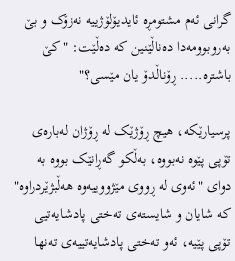گرانی ئەم مشتومڕە ئایدیۆلۆژییە نەزۆک و بێ بەروبوومەدا دەناڵێنین کە دەڵێت: "کێ باشترە..... ڕۆناڵدۆ یان مێسی؟"

پرسیارێکە، هیچ ڕۆژێک لە ڕۆژان لەبارەی تۆپی پێوە نەبووە، بەڵکو گەڕانێک بووە بە دوای "ئەوی لە ڕووی مێژووییەوە هەڵبژێردراوە" کە شایان و شایستەی تەختی پادشایەتیی تۆپی پێیە، ئەو تەختی پادشایەتییەی تەنها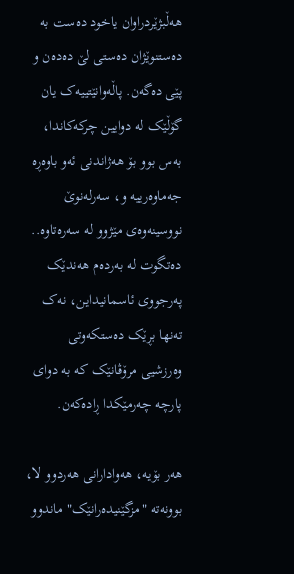هەڵبژێردراوان یاخود دەست بە دەستنوێژان دەستی لێ دەدەن و پێی دەگەن. پاڵەوانێتییەک یان گۆڵێک لە دوایین چرکەکاندا، بەس بوو بۆ هەژاندنی ئەو باوەڕە جەماوەرییە و، سەرلەنوێ نووسینەوەی مێژوو لە سەرەتاوە.. دەتگوت لە بەردەم هەندێک پەرجووی ئاسمانیداین، نەک تەنها بڕێک دەستکەوتی وەرزشیی مرۆڤانێک کە بە دوای پارچە چەرمێکدا ڕادەکەن.

هەر بۆیە، هەوادارانی هەردوو لا، بوونەتە "مزگێنیدەرانێک" ماندوو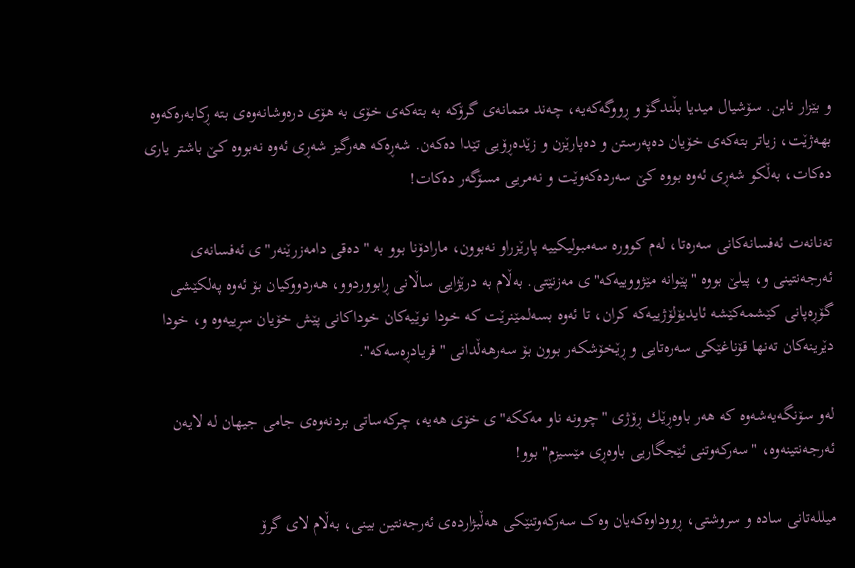و بێزار نابن. سۆشیال میدیا بڵندگۆ و ڕووگەکەیە، چەند متمانەی گرۆکە بە بتەکەی خۆی بە هۆی درەوشانەوەی بتە ڕکابەرەکەوە بهەژێت، زیاتر بتەکەی خۆیان دەپەرستن و دەپارێزن و زێدەڕۆیی تێدا دەکەن. شەڕەکە هەرگیز شەڕی ئەوە نەبووە کێ باشتر یاری دەکات، بەڵکو شەڕی ئەوە بووە کێ سەردەکەوێت و نەمریی مسۆگەر دەکات!

تەنانەت ئەفسانەکانی سەرەتا، لەم کوورە سەمبولیکییە پارێزراو نەبوون، مارادۆنا بوو بە "دەقی دامەزرێنەر"ی ئەفسانەی ئەرجەنتینی و، پیلێ بووە "پێوانە مێژووییەکە"ی مەزنێتی. بەڵام بە درێژایی ساڵانی ڕابووردوو، هەردووکیان بۆ ئەوە پەلکێشی گۆڕەپانی کێشمەکێشە ئایدیۆلۆژییەکە کران، تا ئەوە بسەلمێنرێت کە خودا نوێیەکان خوداکانی پێش خۆیان سڕییەوە و، خودا دێرینەکان تەنها قۆناغێکی سەرەتایی و ڕێخۆشکەر بوون بۆ سەرهەڵدانی "فریادڕەسەکە".

لەو سۆنگەیەشەوە کە هەر باوەڕێك ڕۆژی "چوونە ناو مەککە"ی خۆی هەیە، چرکەساتی بردنەوەی جامی جیهان لە لایەن ئەرجەنتینەوە، "سەرکەوتنی ئێجگاریی باوەڕی مێسیزم" بوو!

میللەتانی سادە و سروشتی، ڕووداوەکەیان وەک سەرکەوتنێکی هەڵبژاردەی ئەرجەنتین بینی، بەڵام لای گرۆ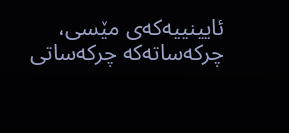ئایینییەکەی مێسی، چرکەساتەکە چرکەساتی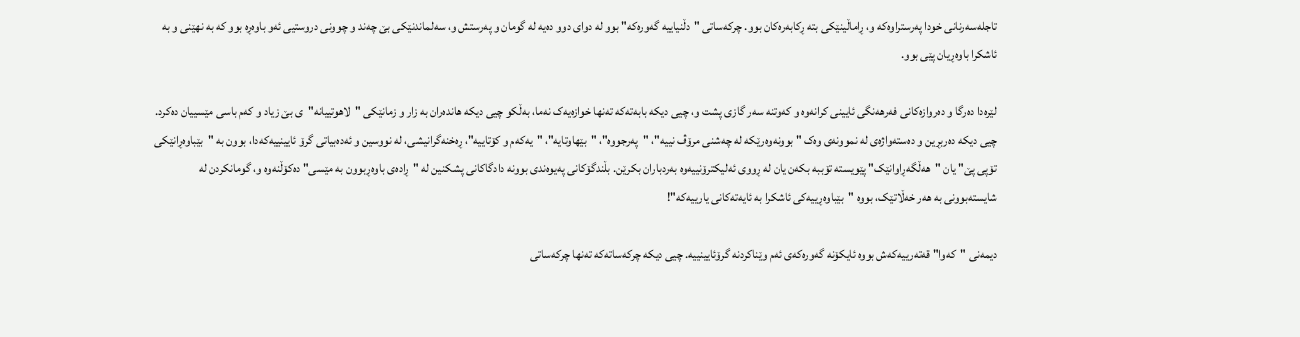تاجلەسەرنانی خودا پەرستراوەکە و، ڕاماڵینێکی بتە ڕکابەرەکان بوو. چرکەساتی "دڵنیاییە گەورەکە" بوو لە دوای دوو دەیە لە گومان و پەرستش و، سەلماندنێکی بێ چەند و چوونی دروستیی ئەو باوەڕە بوو کە بە نهێنی و بە ئاشکرا باوەڕیان پێی بوو.

لێرەدا دەرگا و دەروازەکانی فەرهەنگی ئایینی کرانەوە و کەوتنە سەر گازی پشت و، چیی دیکە بابەتەکە تەنها خوازەیەک نەما، بەڵکو چیی دیکە هاندەران بە زار و زمانێکی "لاهوتییانە"ی بێ زیاد و کەم باسی مێسییان دەکرد. چیی دیکە دەربڕین و دەستەواژەی لە نموونەی وەک " بوونەوەرێکە لە چەشنی مرۆڤ نییە"، "پەرجووە"، "بێهاوتایە"، "یەکەم و کۆتاییە"، ڕەخنەگرانیشی، لە نووسین و ئەدەبیاتی گرۆ ئایینییەکەدا، بوون بە "بێباوەڕانێکی تۆپی پێ" یان "هەڵگەڕاوانێک" پێویستە تۆببە بکەن یان لە ڕووی ئەلیکترۆنییەوە بەردباران بکرێن. بڵندگۆکانی پەیوەندی بوونە دادگاکانی پشکنین لە "ڕادەی باوەڕبوون بە مێسی" دەکۆڵنەوە و، گومانکردن لە شایستەبوونی بە هەر خەڵاتێک، بووە "بێباوەڕییەکی ئاشکرا بە ئایەتەکانی یارییەکە"!

دیمەنی "کەوا" قەتەرییەکەش بووە ئایکۆنە گەورەکەی ئەم وێناکردنە گرۆئایینییە. چیی دیکە چرکەساتەکە تەنها چرکەساتی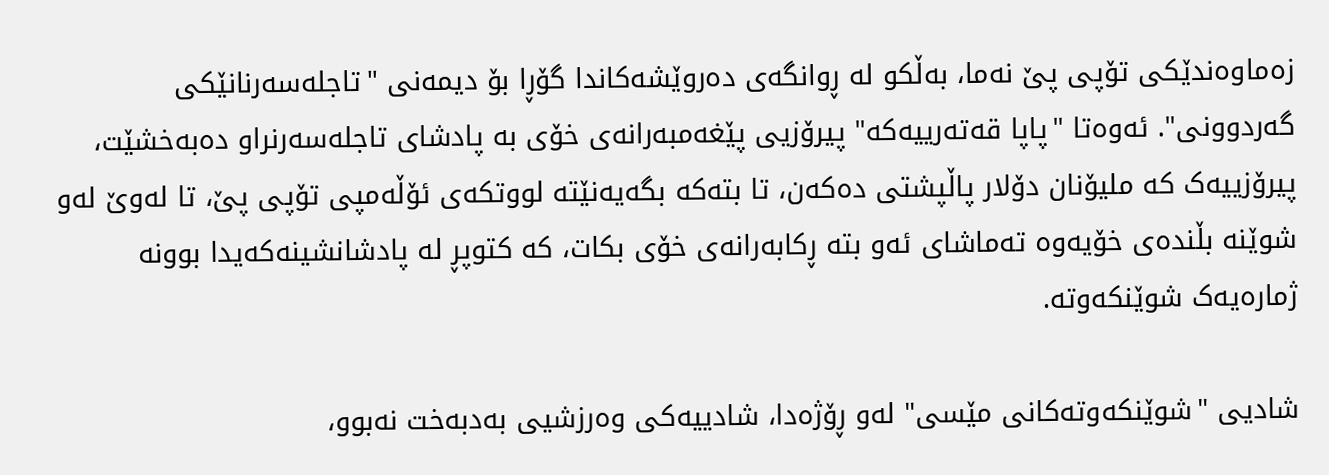زەماوەندێکی تۆپی پێ نەما، بەڵکو لە ڕوانگەی دەروێشەکاندا گۆڕا بۆ دیمەنی "تاجلەسەرنانێکی گەردوونی". ئەوەتا "پاپا قەتەرییەکە" پیرۆزیی پێغەمبەرانەی خۆی بە پادشای تاجلەسەرنراو دەبەخشێت، پیرۆزییەک کە ملیۆنان دۆلار پاڵپشتی دەکەن، تا بتەکە بگەیەنێتە لووتکەی ئۆڵەمپی تۆپی پێ، تا لەوێ لەو شوێنە بڵندەی خۆیەوە تەماشای ئەو بتە ڕکابەرانەی خۆی بکات، کە کتوپڕ لە پادشانشینەکەیدا بوونە ژمارەیەک شوێنکەوتە.

شادیی "شوێنکەوتەکانی مێسی" لەو ڕۆژەدا، شادییەکی وەرزشیی بەدبەخت نەبوو،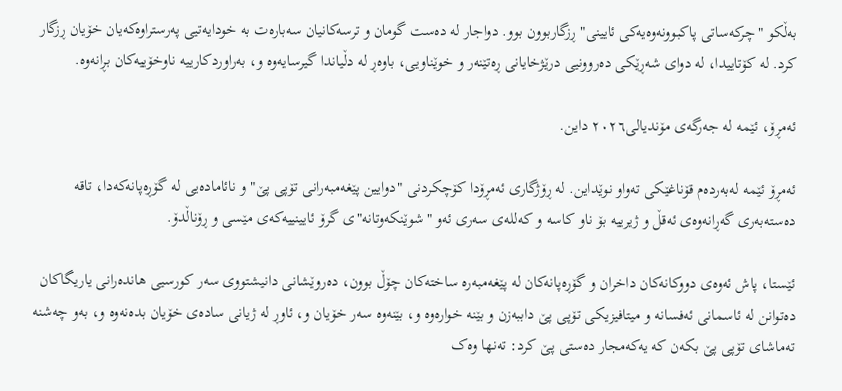بەڵکو "چرکەساتی پاکبوونەوەیەکی ئایینی" ڕزگاربوون بوو. دواجار لە دەست گومان و ترسەکانیان سەبارەت بە خودایەتیی پەرستراوەکەیان خۆیان ڕزگار کرد. لە کۆتاییدا، لە دوای شەڕێکی دەروونیی درێژخایانی ڕەتێنەر و خوێناویی، باوەڕ لە دڵیاندا گیرسایەوە و، بەراوردکارییە ناوخۆییەکان بڕانەوە.

ئەمڕۆ، ئێمە لە جەرگەی مۆندیالی٢٠٢٦ داین.

ئەمڕۆ ئێمە لەبەردەم قۆناغێکی تەواو نوێداین. لە ڕۆژگاری ئەمڕۆدا کۆچکردنی "دوایین پێغەمبەرانی تۆپی پێ" و نائامادەیی لە گۆڕەپانەکەدا، تاقە دەستەبەری گەڕانەوەی ئەقڵ و ژیرییە بۆ ناو کاسە و کەللەی سەری ئەو "شوێنکەوتانە"ی گرۆ ئایینییەکەی مێسی و ڕۆناڵدۆ.

ئێستا، پاش ئەوەی دووکانەکان داخران و گۆڕەپانەکان لە پێغەمبەرە ساختەکان چۆڵ بوون، دەروێشانی دانیشتووی سەر کورسیی هاندەرانی یاریگاکان دەتوانن لە ئاسمانی ئەفسانە و میتافیزیکی تۆپی پێ داببەزن و بێنە خوارەوە و، بێنەوە سەر خۆیان و، ئاوڕ لە ژیانی سادەی خۆیان بدەنەوە و، بەو چەشنە تەماشای تۆپی پێ بکەن کە یەکەمجار دەستی پێ کرد: تەنها وەک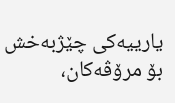یارییەکی چێژبەخش بۆ مرۆڤەکان،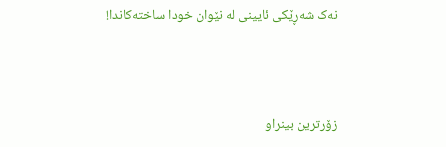نەک شەڕێکی ئایینی لە نێوان خودا ساختەکاندا!



زۆرترین بینراو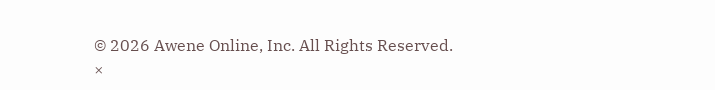© 2026 Awene Online, Inc. All Rights Reserved.
×